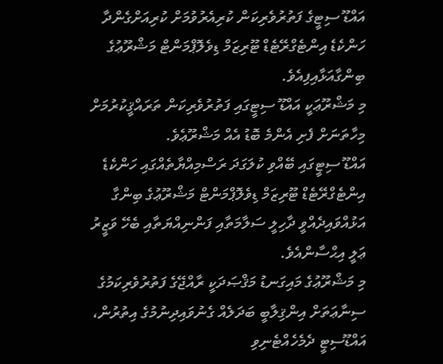އައްޑޫ ސިޓީގެ ފަތުރުވެރިކަން ކުރިއެރުވުމަށް ކުރިއަށްގެންދާ ހަންކެޑެ އިންޓެގްރޭޓެޑް ޓޫރިޒަމް ޑިވެލޮޕްމަންޓް މަޝްރޫޢުގެ ބިންގާއަޅާއިފިއެވެ.
މި މަޝްރޫޢަކީ އައްޑޫ ސިޓީގައި ފަތުރުވެރިކަން ތަރައްޤީކުރުމަށް މިހާތަނަށް ފެށި އެންމެ ބޮޑު އެއް މަޝްރޫޢެވެ.
އައްޑޫ ސިޓީގައި ބޭއްވި ކުލަގަދަ ރަސްމިއްޔާތެއްގައި ހަންކެޑެ އިންޓެގްރޭޓެޑް ޓޫރިޒަމް ޑިވެލޮޕްމަންޓް މަޝްރޫޢުގެ ބިންގާ އަޅުއްވައިދެއްވީ ދާހިލީ ސަލާމަތާއި ފަންނިއްޔަތާއި ބެހޭ ވަޒީރު ޢަލީ އިޙްސާންއެވެ.
މި މަޝްރޫޢުގެ މައިގަނޑު މަޤްޞަދަކީ ރާއްޖޭގެ ފަތުރުވެރިކަމުގެ ސިނާޢަތަށް އިންޤިލާބީ ބަދަލެއް ގެނުވައިދިނުމުގެ އިތުރުން، އައްޑޫސިޓީ ދެމެހެއްޓެނިވި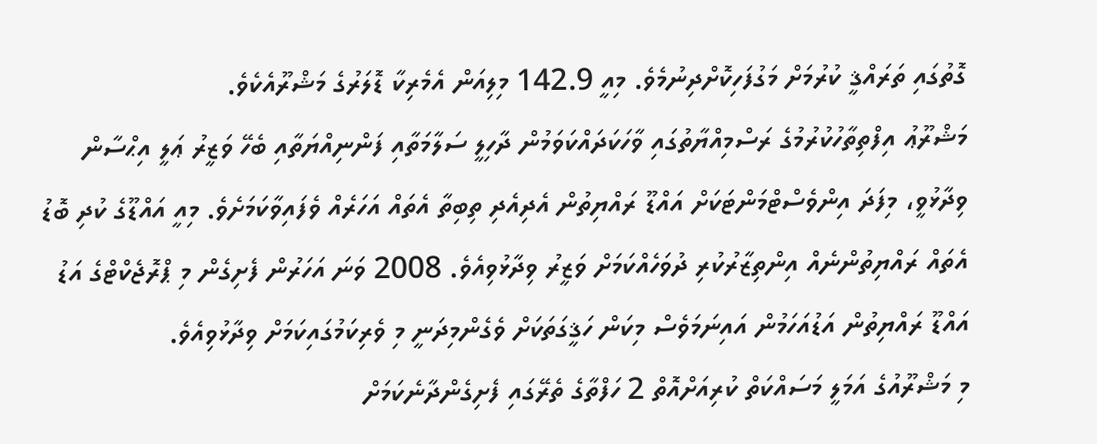ގޮތުގައި ތަރައްޤީ ކުރުމަށް މަގުފަހިކޮށްދިނުމެވެ. މިއީ 142.9 މިލިއަން އެމެރިކާ ޑޮލަރުގެ މަޝްރޫއެކެވެ.
މަޝްރޫޢު އިފްތިތާހުކުރުމުގެ ރަސްމިއްޔާތުގައި ވާހަކަދައްކަވަމުން ދާހިލީ ސަލާމަތާއި ފަންނިއްޔަތާއި ބެހޭ ވަޒީރު ޢަލީ އިޙްސާން ވިދާޅުވީ، މިފަދަ އިންވެސްޓްމަންޓަކަށް އައްޑޫ ރައްޔިތުން އެދިއެދި ތިބިތާ އެތައް އަހަރެއް ވެފައިވާކަމަށެވެ. މިއީ އައްޑޫގެ ކުދި ބޮޑު އެތައް ރައްޔިތުންނެއް އިންތިޒާރުކުރި ދުވަހެއްކަމަށް ވަޒީރު ވިދާޅުވިއެވެ. 2008 ވަނަ އަހަރުން ފެށިގެން މި ޕްރޮޖެކްޓްގެ އަޑު އައްޑޫ ރައްޔިތުން އަޑުއަހަމުން އައިނަމަވެސް މިކަން ހަޤީގަތަކަށް ވެގެންމިދަނީ މި ވެރިކަމުގައިކަމަށް ވިދާޅުވިއެވެ.
މި މަޝްރޫއުގެ އަމަލީ މަސައްކަތް ކުރިއަށްއޮތް 2 ހަފްތާގެ ތެރޭގައި ފެށިގެންދާނެކަމަށް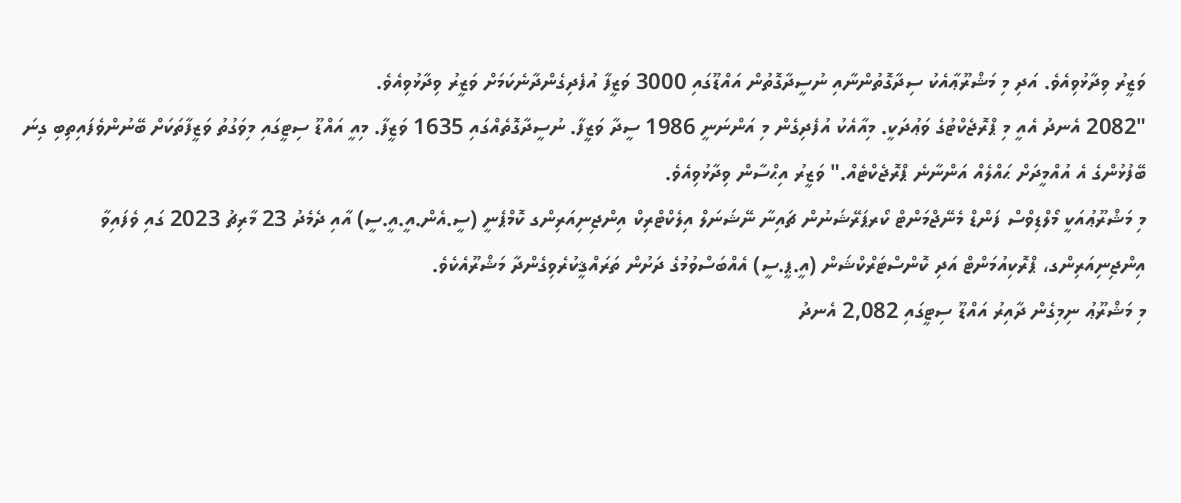ވަޒީރު ވިދާޅުވިއެވެ. އަދި މި މަޝްރޫޢާއެކު ސިދާގޮތުންނާއި ނުސީދާގޮތުން އައްޑޫގައި 3000 ވަޒީފާ އުފެދިގެންދާނެކަމަށް ވަޒީރު ވިދާޅުވިއެވެ.
"2082 އެނދު އެއީ މި ޕްރޮޖެކްޓުގެ ވަޢުދަކީ. މިއާއެކު އުފެދިގެން މި އަންނަނީ 1986 ސީދާ ވަޒީފާ. ނުސީދާގޮތެއްގައި 1635 ވަޒީފާ. މިއީ އައްޑޫ ސިޓީގައި މިވަގުތު ވަޒީފާތަކަށް ބޭނުންވެފައިތިބި ގިނަ ބޭފުޅުންގެ އެ އުއްމީދަށް ޙައްލެއް އަންނާނެ ޕްރޮޖެކްޓެއް." ވަޒީރު އިޙްސާން ވިދާޅުވިއެވެ.
މި މަޝްރޫޢުއަކީ މޯލްޑިވްސް ފަންޑް މެނޭޖްމަންޓް ކޯރޕަރޭޝަނުން ޗައިނާ ނޭޝަނަލް އިލެކްޓްރިކް އިންޖިނިއަރިންގ ކޮމްޕެނީ (ސީ.އެން.އީ.އީ.ސީ) އާއި ދެމެދު 23 މާރިޗު 2023 ގައި ވެފައިވާ އިންޖިނިއަރިންގ، ޕްރޮކިއުމަންޓް އަދި ކޮންސްޓަރްކްޝަން (އީ.ޕީ.ސީ) އެއްބަސްވުމުގެ ދަށުން ތަރައްޤީކުރެވިގެންދާ މަޝްރޫއެކެވެ.
މި މަޝްރޫޢު ނިމިގެން ދާއިރު އައްޑޫ ސިޓީގައި 2,082 އެނދު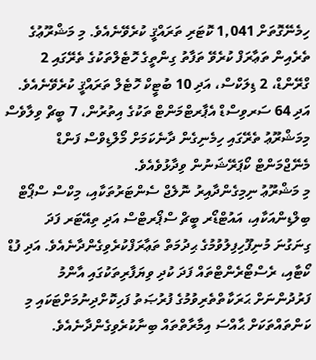ހިމެނޭގޮތަށް 1,041 ކޮޓަރި ތަރައްޤީ ކުރެވޭނެއެވެ. މި މަޝްރޫޢުގެ ތެރެއިން ތަޢާރަފް ކުރެވޭ ތަފާތު ގިންތީގެ ހޮޓެލްތަކުގެ ތެރޭގައި 2 ގްރޭންޑް، 2 ޑިލަކްސް، އަދި 10 ބުޓީކް ހޮޓެލް ތަރައްޤީ ކުރެވޭނެއެވެ. އަދި 64 ސަރވިސްޑް އެޕާރޓްމަންޓް ތަކުގެ އިތުރުން، 7 ބީޗް ވިލާވެސް މިމަޝްރޫޢު ތެރޭގައި ހިމެނިގެން ދާނެކަމަށް މޯލްޑިވްސް ފަންޑް މެނޭޖްމަންޓް ކޯޕަރޭޝަނުން ވިދާޅުވެއެވެ.
މި މަޝްރޫޢު ނިމިގެންދާއިރު ނޮލެޖް ސެންޓަރުތަކާއި، މިކްސް ސްޕޯޓް ބިލްޑިންއަކާއި، އައުޓްޑޯރ ބީޗް ސްޕޯރޓްސް އަދި ތިއޭޓަރ ފަދަ ގިނަގުނަ މުނިފޫހިފިލުވުމުގެ ޙިދުމަތް ތަޢާރަފްކުރެވިގެންދާނެއެވެ. އަދި ފުޑް ކޯޓާއި، ރެސްޓޯރެންޓްތައް ފަދަ ކުދި ވިޔަފާރިތަކުގައި އާންމު ފަރުދުންނަށް ޙަރަކާތްތެރިވުމުގެ ފުރުޞަތު ފަހިކޮށްދިނުމަށްޓަކައި މި ކަންތައްތަކަށް ޙާއްސަ އިމާރާތްތައް ބިނާކުރެވިގެންދާނެއެވެ.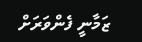ޒަމާނީ ފެންވަރަށް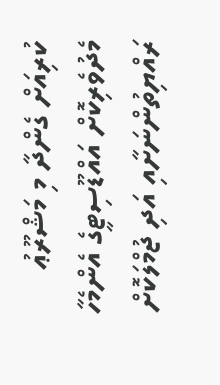ކުރިއަށް ގެންދާ މި މަޝްރޫޢު މެދުވެރިކޮށް އައްޑޫސިޓީގެ އެންމެހާ ރައްޔިތުންނަށާއި އަދި ޖުމްލަކޮށް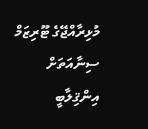މުޅިރާއްޖޭގެ ޓޫރިޒަމް ސިނާއަތަށް އިންޤިލާބީ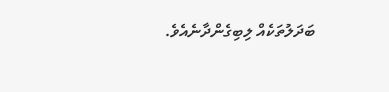ބަދަލުތަކެއް ލިބިގެންދާނެއެވެ.